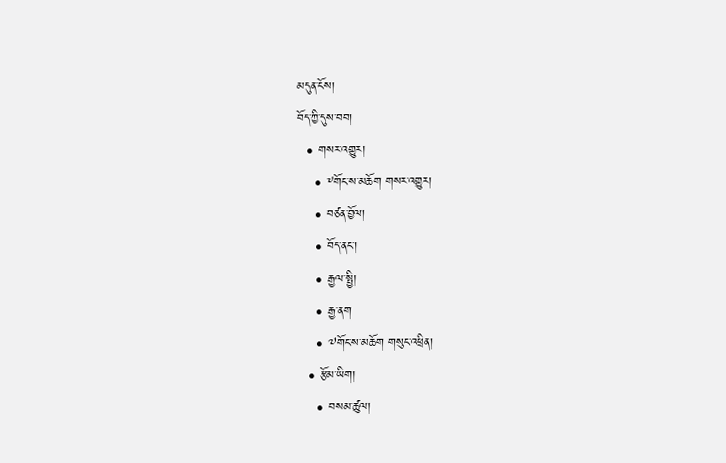མདུན་ངོས།
བོད་ཀྱི་དུས་བབ།
  • གསར་འགྱུར།
    • ༸གོང་ས་མཆོག གསར་འགྱུར།
    • བཙན་བྱོལ།
    • བོད་ནང་།
    • རྒྱལ་སྤྱི།
    • རྒྱ་ནག
    • ༧གོང་ས་མཆོག གསུང་འཕྲིན།
  • རྩོམ་ཡིག།
    • བསམ་ཚུལ།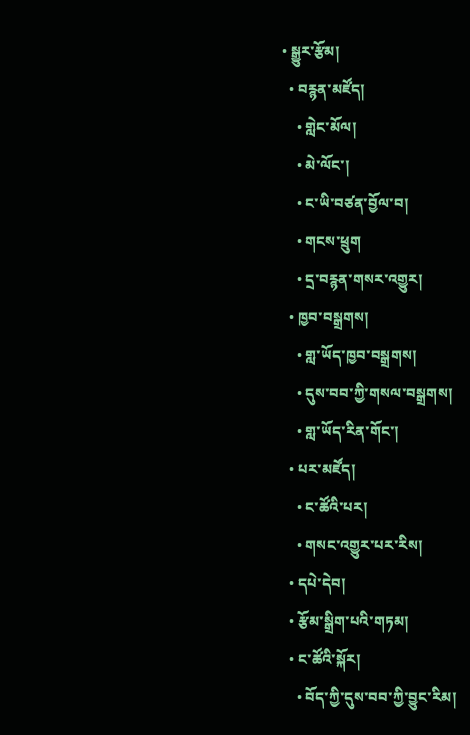• སྒྱུར་རྩོམ།
  • བརྙན་མཛོད།
    • གླེང་མོལ།
    • མེ་ལོང་།
    • ང་ཡི་བཙན་བྱོལ་བ།
    • གངས་ཕྲུག
    • དྲ་བརྙན་གསར་འགྱུར།
  • ཁྱབ་བསྒྲགས།
    • གླ་ཡོད་ཁྱབ་བསྒྲགས།
    • དུས་བབ་ཀྱི་གསལ་བསྒྲགས།
    • གླ་ཡོད་རིན་གོང་།
  • པར་མཛོད།
    • ང་ཚོའི་པར།
    • གསང་འགྱུར་པར་རིས།
  • དཔེ་དེབ།
  • རྩོམ་སྒྲིག་པའི་གཏམ།
  • ང་ཚོའི་སྐོར།
    • བོད་ཀྱི་དུས་བབ་ཀྱི་བྱུང་རིམ།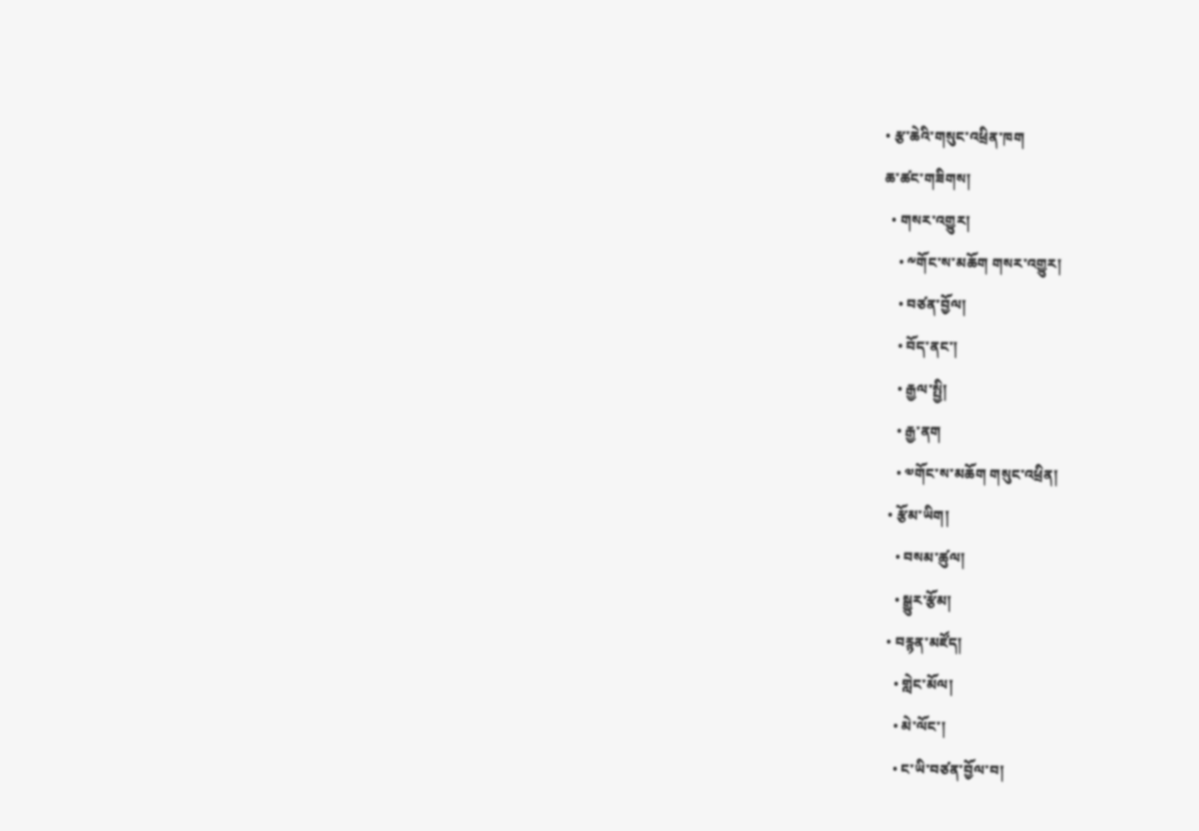• རྩ་ཆེའི་གསུང་འཕྲིན་ཁག
ཆ་ཚང་གཟིགས།
  • གསར་འགྱུར།
    • ༸གོང་ས་མཆོག གསར་འགྱུར།
    • བཙན་བྱོལ།
    • བོད་ནང་།
    • རྒྱལ་སྤྱི།
    • རྒྱ་ནག
    • ༧གོང་ས་མཆོག གསུང་འཕྲིན།
  • རྩོམ་ཡིག།
    • བསམ་ཚུལ།
    • སྒྱུར་རྩོམ།
  • བརྙན་མཛོད།
    • གླེང་མོལ།
    • མེ་ལོང་།
    • ང་ཡི་བཙན་བྱོལ་བ།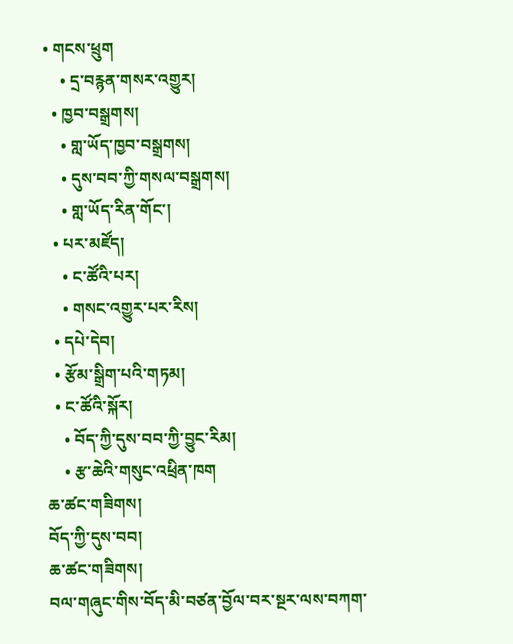• གངས་ཕྲུག
    • དྲ་བརྙན་གསར་འགྱུར།
  • ཁྱབ་བསྒྲགས།
    • གླ་ཡོད་ཁྱབ་བསྒྲགས།
    • དུས་བབ་ཀྱི་གསལ་བསྒྲགས།
    • གླ་ཡོད་རིན་གོང་།
  • པར་མཛོད།
    • ང་ཚོའི་པར།
    • གསང་འགྱུར་པར་རིས།
  • དཔེ་དེབ།
  • རྩོམ་སྒྲིག་པའི་གཏམ།
  • ང་ཚོའི་སྐོར།
    • བོད་ཀྱི་དུས་བབ་ཀྱི་བྱུང་རིམ།
    • རྩ་ཆེའི་གསུང་འཕྲིན་ཁག
ཆ་ཚང་གཟིགས།
བོད་ཀྱི་དུས་བབ།
ཆ་ཚང་གཟིགས།
བལ་གཞུང་གིས་བོད་མི་བཙན་བྱོལ་བར་སྔར་ལས་བཀག་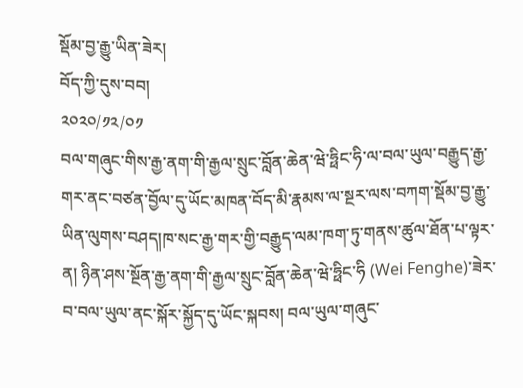སྡོམ་བྱ་རྒྱུ་ཡིན་ཟེར།
བོད་ཀྱི་དུས་བབ།
༢༠༢༠/༡༢/༠༡
བལ་གཞུང་གིས་རྒྱ་ནག་གི་རྒྱལ་སྲུང་བློན་ཆེན་ཝེ་ཧྥིང་ཧི་ལ་བལ་ཡུལ་བརྒྱུད་རྒྱ་གར་ནང་བཙན་བྱོལ་དུ་ཡོང་མཁན་བོད་མི་རྣམས་ལ་སྔར་ལས་བཀག་སྡོམ་བྱ་རྒྱུ་ཡིན་ལུགས་བཤད།ཁ་སང་རྒྱ་གར་གྱི་བརྒྱུད་ལམ་ཁག་ཏུ་གནས་ཚུལ་ཐོན་པ་ལྟར་ན། ཉིན་ཤས་སྔོན་རྒྱ་ནག་གི་རྒྱལ་སྲུང་བློན་ཆེན་ཝེ་ཧྥིང་ཧི (Wei Fenghe)་ཟེར་བ་བལ་ཡུལ་ནང་སྐོར་སྐྱོད་དུ་ཡོང་སྐབས། བལ་ཡུལ་གཞུང་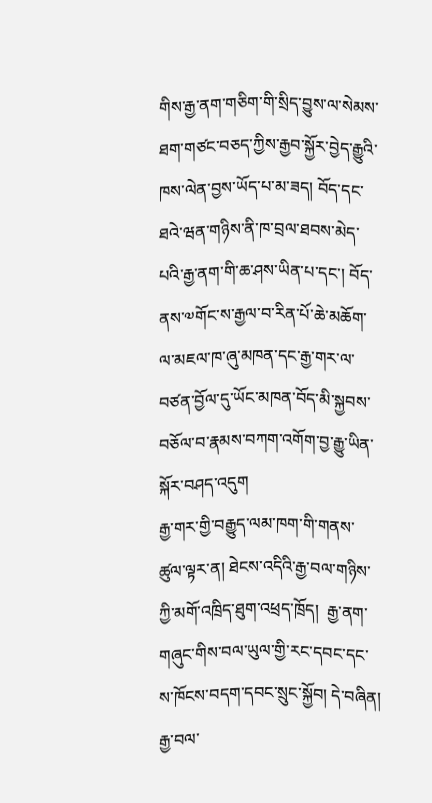གིས་རྒྱ་ནག་གཅིག་གི་སྲིད་བྱུས་ལ་སེམས་ཐག་གཙང་བཅད་ཀྱིས་རྒྱབ་སྐྱོར་བྱེད་རྒྱུའི་ཁས་ལེན་བྱས་ཡོད་པ་མ་ཟད། བོད་དང་ཐའེ་ཝན་གཉིས་ནི་ཁ་བྲལ་ཐབས་མེད་པའི་རྒྱ་ནག་གི་ཆ་ཤས་ཡིན་པ་དང་། བོད་ནས་༧གོང་ས་རྒྱལ་བ་རིན་པོ་ཆེ་མཆོག་ལ་མཇལ་ཁ་ཞུ་མཁན་དང་རྒྱ་གར་ལ་བཙན་བྱོལ་དུ་ཡོང་མཁན་བོད་མི་སྐྱབས་བཅོལ་བ་རྣམས་བཀག་འགོག་བྱ་རྒྱུ་ཡིན་སྐོར་བཤད་འདུག
རྒྱ་གར་གྱི་བརྒྱུད་ལམ་ཁག་གི་གནས་ཚུལ་ལྟར་ན། ཐེངས་འདིའི་རྒྱ་བལ་གཉིས་ཀྱི་མགོ་འཁྲིད་ཐུག་འཕྲད་ཁྲོད།  རྒྱ་ནག་གཞུང་གིས་བལ་ཡུལ་གྱི་རང་དབང་དང་ས་ཁོངས་བདག་དབང་སྲུང་སྐྱོབ། དེ་བཞིན། རྒྱ་བལ་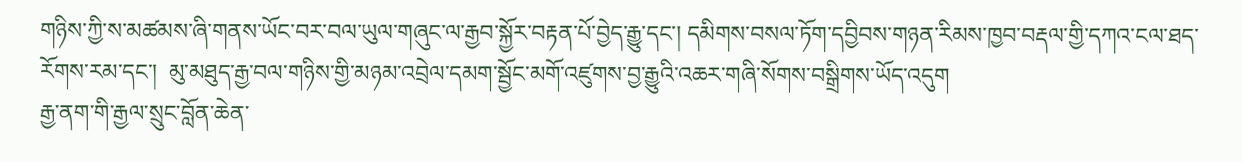གཉིས་ཀྱི་ས་མཚམས་ཞི་གནས་ཡོང་བར་བལ་ཡུལ་གཞུང་ལ་རྒྱབ་སྐྱོར་བརྟན་པོ་བྱེད་རྒྱུ་དང་། དམིགས་བསལ་ཏོག་དབྱིབས་གཉན་རིམས་ཁྱབ་བརྡལ་གྱི་དཀའ་ངལ་ཐད་རོགས་རམ་དང་།  མུ་མཐུད་རྒྱ་བལ་གཉིས་གྱི་མཉམ་འབྲེལ་དམག་སྦྱོང་མགོ་འཛུགས་བྱ་རྒྱུའི་འཆར་གཞི་སོགས་བསྒྲིགས་ཡོད་འདུག
རྒྱ་ནག་གི་རྒྱལ་སྲུང་བློན་ཆེན་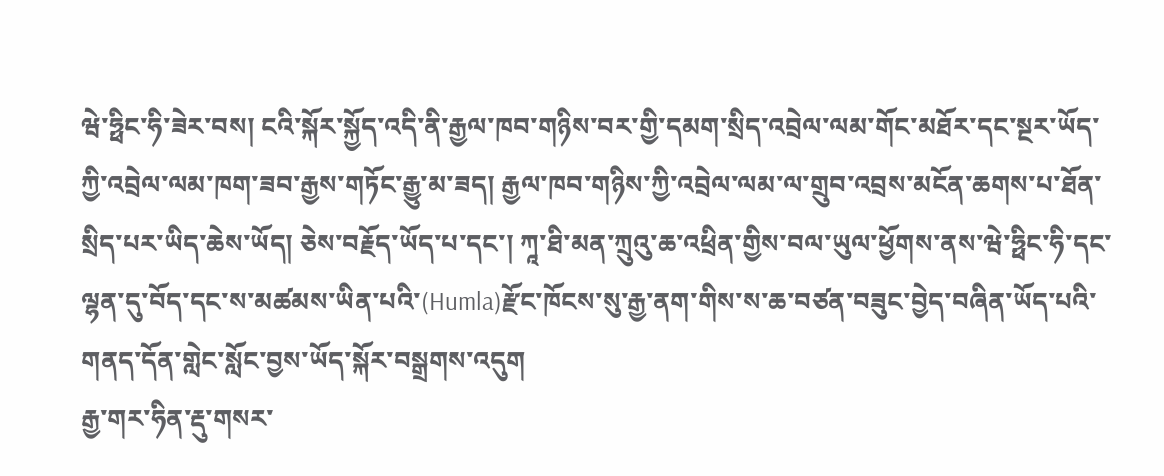ཝེ་ཧྥིང་ཧི་ཟེར་བས། ངའི་སྐོར་སྐྱོད་འདི་ནི་རྒྱལ་ཁབ་གཉིས་བར་གྱི་དམག་སྲིད་འབྲེལ་ལམ་གོང་མཐོར་དང་སྔར་ཡོད་ཀྱི་འབྲེལ་ལམ་ཁག་ཟབ་རྒྱས་གཏོང་རྒྱུ་མ་ཟད། རྒྱལ་ཁབ་གཉིས་ཀྱི་འབྲེལ་ལམ་ལ་གྲུབ་འབྲས་མངོན་ཆགས་པ་ཐོན་སྲིད་པར་ཡིད་ཆེས་ཡོད། ཅེས་བརྗོད་ཡོད་པ་དང་། ཀཱ་ཐི་མན་ཀྲུའུ་ཆ་འཕྲིན་གྱིས་བལ་ཡུལ་ཕྱོགས་ནས་ཝེ་ཧྥིང་ཧི་དང་ལྷན་དུ་བོད་དང་ས་མཚམས་ཡིན་པའི་(Humla)རྫོང་ཁོངས་སུ་རྒྱ་ནག་གིས་ས་ཆ་བཙན་བཟུང་བྱེད་བཞིན་ཡོད་པའི་གནད་དོན་གླེང་སློང་བྱས་ཡོད་སྐོར་བསྒྲགས་འདུག
རྒྱ་གར་ཧིན་རྡུ་གསར་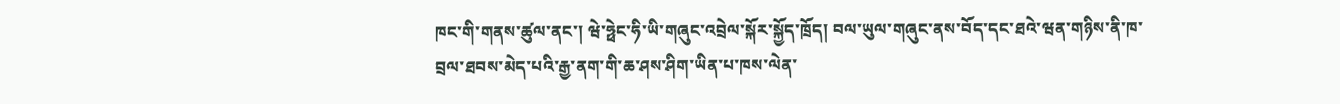ཁང་གི་གནས་ཚུལ་ནང་། ཝེ་ཧྥེང་ཧི་ཡི་གཞུང་འབྲེལ་སྐོར་སྐྱོད་ཁྲོད། བལ་ཡུལ་གཞུང་ནས་བོད་དང་ཐའེ་ཝན་གཉིས་ནི་ཁ་བྲལ་ཐབས་མེད་པའི་རྒྱ་ནག་གི་ཆ་ཤས་ཤིག་ཡིན་པ་ཁས་ལེན་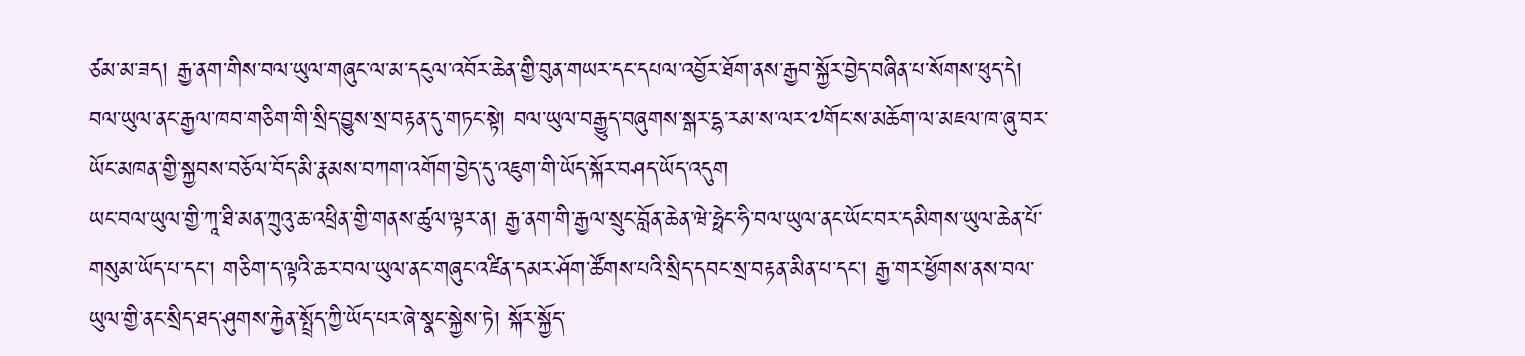ཙམ་མ་ཟད། རྒྱ་ནག་གིས་བལ་ཡུལ་གཞུང་ལ་མ་དངུལ་འབོར་ཆེན་གྱི་བུན་གཡར་དང་དཔལ་འབྱོར་ཐོག་ནས་རྒྱབ་སྐྱོར་བྱེད་བཞིན་པ་སོགས་ཕུད་དེ། བལ་ཡུལ་ནང་རྒྱལ་ཁབ་གཅིག་གི་སྲིད་བྱུས་སྲ་བརྟན་དུ་གཏང་སྟེ། བལ་ཡུལ་བརྒྱུད་བཞུགས་སྒར་དྷ་རམ་ས་ལར་༧གོང་ས་མཆོག་ལ་མཇལ་ཁ་ཞུ་བར་ཡོང་མཁན་གྱི་སྐྱབས་བཅོལ་བོད་མི་རྣམས་བཀག་འགོག་བྱེད་དུ་འཇུག་གི་ཡོད་སྐོར་བཤད་ཡོད་འདུག
ཡང་བལ་ཡུལ་གྱི་ཀཱ་ཐི་མན་ཀྲུའུ་ཆ་འཕྲིན་གྱི་གནས་ཚུལ་ལྟར་ན། རྒྱ་ནག་གི་རྒྱལ་སྲུང་བློན་ཆེན་ཝེ་ཧྥེང་ཧི་བལ་ཡུལ་ནང་ཡོང་བར་དམིགས་ཡུལ་ཆེན་པོ་གསུམ་ཡོད་པ་དང་། གཅིག་ད་ལྟའི་ཆར་བལ་ཡུལ་ནང་གཞུང་འཛིན་དམར་ཤོག་ཚོགས་པའི་སྲིད་དབང་སྲ་བརྟན་མིན་པ་དང་། རྒྱ་གར་ཕྱོགས་ནས་བལ་ཡུལ་གྱི་ནང་སྲིད་ཐད་ཤུགས་རྐྱེན་སྤྲོད་ཀྱི་ཡོད་པར་ཞེ་སྣང་སྐྱེས་ཏེ། སྐོར་སྐྱོད་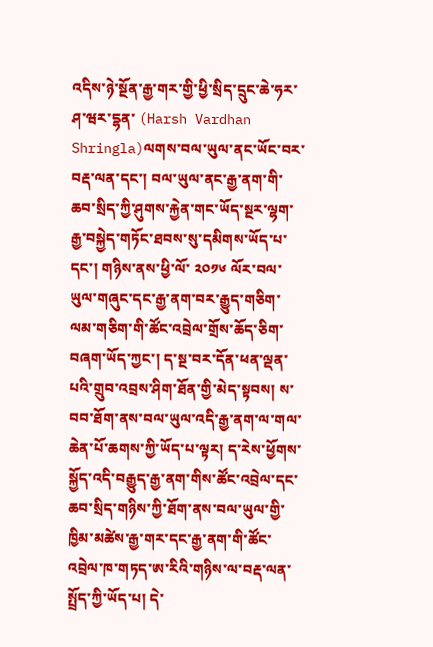འདིས་ཉེ་སྔོན་རྒྱ་གར་གྱི་ཕྱི་སྲིད་དྲུང་ཆེ་ཧར་ཤ་ཝར་དྷན་ (Harsh Vardhan Shringla)ལགས་བལ་ཡུལ་ནང་ཡོང་བར་བརྡ་ལན་དང་། བལ་ཡུལ་ནང་རྒྱ་ནག་གི་ཆབ་སྲིད་ཀྱི་ཤུགས་རྐྱེན་གང་ཡོད་སྔར་ལྷག་རྒྱ་བསྐྱེད་གཏོང་ཐབས་སུ་དམིགས་ཡོད་པ་དང་། གཉིས་ནས་ཕྱི་ལོ་ ༢༠༡༦ ལོར་བལ་ཡུལ་གཞུང་དང་རྒྱ་ནག་བར་རྒྱུད་གཅིག་ལམ་གཅིག་གི་ཚོང་འབྲེལ་གྲོས་ཆོད་ཅིག་བཞག་ཡོད་ཀྱང་། ད་སྔ་བར་དོན་ཕན་ལྡན་པའི་གྲུབ་འབྲས་ཤིག་ཐོན་གྱི་མེད་སྟབས། ས་བབ་ཐོག་ནས་བལ་ཡུལ་འདི་རྒྱ་ནག་ལ་གལ་ཆེན་པོ་ཆགས་ཀྱི་ཡོད་པ་ལྟར། ད་རེས་ཕྱོགས་སྐྱོད་འདི་བརྒྱུད་རྒྱ་ནག་གིས་ཚོང་འབྲེལ་དང་ཆབ་སྲིད་གཉིས་ཀྱི་ཐོག་ནས་བལ་ཡུལ་གྱི་ཁྱིམ་མཚེས་རྒྱ་གར་དང་རྒྱ་ནག་གི་ཚོང་འབྲེལ་ཁ་གཏད་ཨ་རིའི་གཉིས་ལ་བརྡ་ལན་སྤྲོད་ཀྱི་ཡོད་པ། དེ་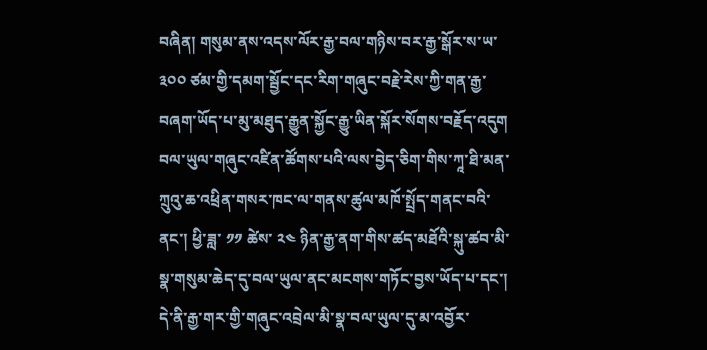བཞིན། གསུམ་ནས་འདས་ལོར་རྒྱ་བལ་གཉིས་བར་རྒྱ་སྒོར་ས་ཡ་ ༣༠༠ ཙམ་གྱི་དམག་སྦྱོང་དང་རིག་གཞུང་བརྗེ་རེས་ཀྱི་གན་རྒྱ་བཞག་ཡོད་པ་མུ་མཐུད་རྒྱུན་སྐྱོང་རྒྱུ་ཡིན་སྐོར་སོགས་བརྗོད་འདུག
བལ་ཡུལ་གཞུང་འཛིན་ཚོགས་པའི་ལས་བྱེད་ཅིག་གིས་ཀཱ་ཐི་མན་ཀྲུའུ་ཆ་འཕྲིན་གསར་ཁང་ལ་གནས་ཚུལ་མཁོ་སྤྲོད་གནང་བའི་ནང་། ཕྱི་ཟླ་ ༡༡ ཚེས་ ༢༤ ཉིན་རྒྱ་ནག་གིས་ཚད་མཐོའི་སྐུ་ཚབ་མི་སྣ་གསུམ་ཆེད་དུ་བལ་ཡུལ་ནང་མངགས་གཏོང་བྱས་ཡོད་པ་དང་། དེ་ནི་རྒྱ་གར་གྱི་གཞུང་འབྲེལ་མི་སྣ་བལ་ཡུལ་དུ་མ་འབྱོར་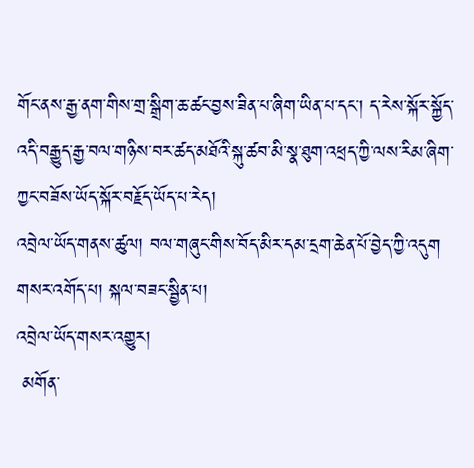གོང་ནས་རྒྱ་ནག་གིས་གྲ་སྒྲིག་ཆ་ཚང་བྱས་ཟིན་པ་ཞིག་ཡིན་པ་དང་། ད་རེས་སྐོར་སྐྱོད་འདི་བརྒྱུད་རྒྱ་བལ་གཉིས་བར་ཚད་མཐོའི་སྐུ་ཚབ་མི་སྣ་ཐུག་འཕྲད་ཀྱི་ལས་རིམ་ཞིག་ཀྱང་བཟོས་ཡོད་སྐོར་བརྗོད་ཡོད་པ་རེད།
འབྲེལ་ཡོད་གནས་ཚུལ། བལ་གཞུང་གིས་བོད་མིར་དམ་དྲག་ཆེན་པོ་བྱེད་ཀྱི་འདུག
གསར་འགོད་པ། སྐལ་བཟང་སྦྱིན་པ།
འབྲེལ་ཡོད་གསར་འགྱུར།
 མགོན་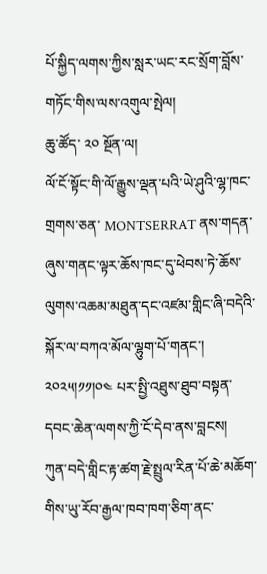པོ་སྐྱིད་ལགས་ཀྱིས་སླར་ཡང་རང་སྲོག་བློས་གཏོང་གིས་ལས་འགུལ་སྤེལ།
ཆུ་ཚོད་ ༢༠ སྔོན་ལ།
ལོ་ངོ་སྟོང་གི་ལོ་རྒྱུས་ལྡན་པའི་ཡེ་ཤུའི་ལྷ་ཁང་གྲགས་ཅན་ MONTSERRAT ནས་གདན་ཞུས་གནང་ལྟར་ཆོས་ཁང་དུ་ཕེབས་ཏེ་ཆོས་ལུགས་འཆམ་མཐུན་དང་འཛམ་གླིང་ཞི་བདེའི་སྐོར་ལ་བཀའ་མོལ་ལྷུག་པོ་གནང་། ༢༠༢༥།༡༡།༠༤ པར་སྤྱི་འཐུས་ཐུབ་བསྟན་དབང་ཆེན་ལགས་ཀྱི་ངོ་དེབ་ནས་བླངས།
ཀུན་བདེ་གླིང་རྟ་ཚག་རྗེ་སྤྲུལ་རིན་པོ་ཆེ་མཆོག་གིས་ཡུ་རོབ་རྒྱལ་ཁབ་ཁག་ཅིག་ནང་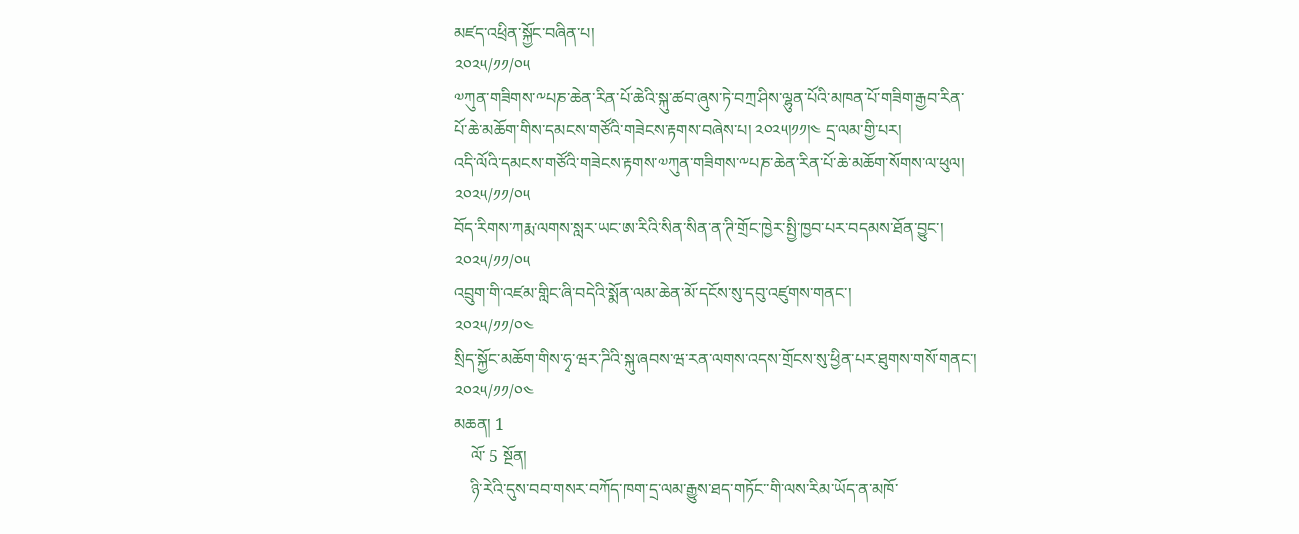མཛད་འཕྲིན་སྐྱོང་བཞིན་པ།
༢༠༢༥/༡༡/༠༥
༧ཀུན་གཟིགས་༸པཎ་ཆེན་རིན་པོ་ཆེའི་སྐུ་ཚབ་ཞུས་ཏེ་བཀྲ་ཤིས་ལྷུན་པོའི་མཁན་པོ་གཟིག་རྒྱབ་རིན་པོ་ཆེ་མཆོག་གིས་དམངས་གཙོའི་གཟེངས་རྟགས་བཞེས་པ། ༢༠༢༥།༡༡།༤ དྲ་ལམ་གྱི་པར།
འདི་ལོའི་དམངས་གཙོའི་གཟེངས་རྟགས་༧ཀུན་གཟིགས་༸པཎ་ཆེན་རིན་པོ་ཆེ་མཆོག་སོགས་ལ་ཕུལ།
༢༠༢༥/༡༡/༠༥
བོད་རིགས་ཀརྨ་ལགས་སླར་ཡང་ཨ་རིའི་སིན་སིན་ན་ཊི་གྲོང་ཁྱེར་སྤྱི་ཁྱབ་པར་བདམས་ཐོན་བྱུང་།
༢༠༢༥/༡༡/༠༥
འབྲུག་གི་འཛམ་གླིང་ཞི་བདེའི་སྨོན་ལམ་ཆེན་མོ་དངོས་སུ་དབུ་འཛུགས་གནང་།
༢༠༢༥/༡༡/༠༤
སྲིད་སྐྱོང་མཆོག་གིས་ཧྭ་ཝར་ཌིའི་སྐུ་ཞབས་ཝ་རན་ལགས་འདས་གྲོངས་སུ་ཕྱིན་པར་ཐུགས་གསོ་གནང་།
༢༠༢༥/༡༡/༠༤
མཆན། 1
    ལོ་ 5 སྔོན།
    ཉི་རེའི་དུས་བབ་གསར་བཀོད་ཁག་དྲ་ལམ་རྒྱུས་ཐད་གཏོང་་གི་ལས་རིམ་ཡོད་ན་མཁོ་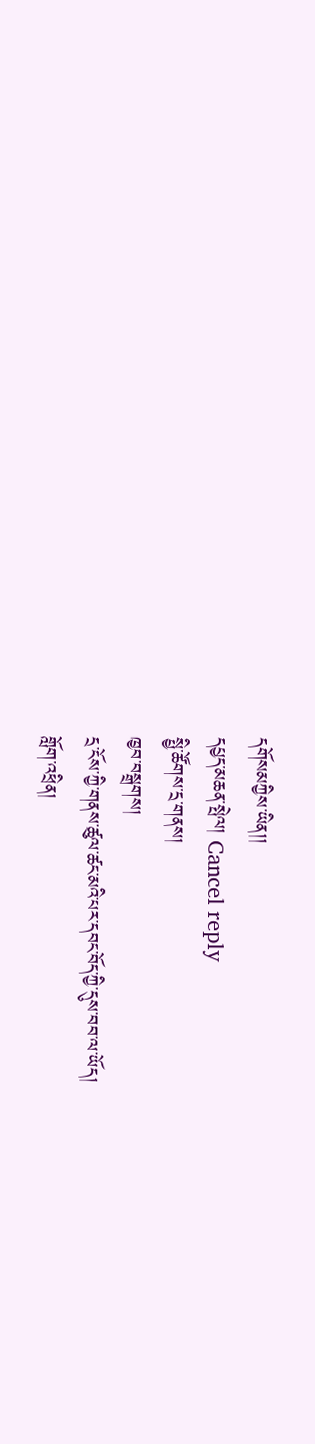དགོསམཀྱིས་ཡིན།།
དཔྱད་མཆན་སྤེལ། Cancel reply
སྤྱི་ཚོགས་དྲ་གནས།
ཁྱབ་བསྒྲགས།
དྲ་ངོས་ཀྱི་གནས་ཚུལ་ཚང་མའི་པར་དབང་བོད་ཀྱི་དུས་བབ་ལ་ཡོད།
གློག་འཕྲིན།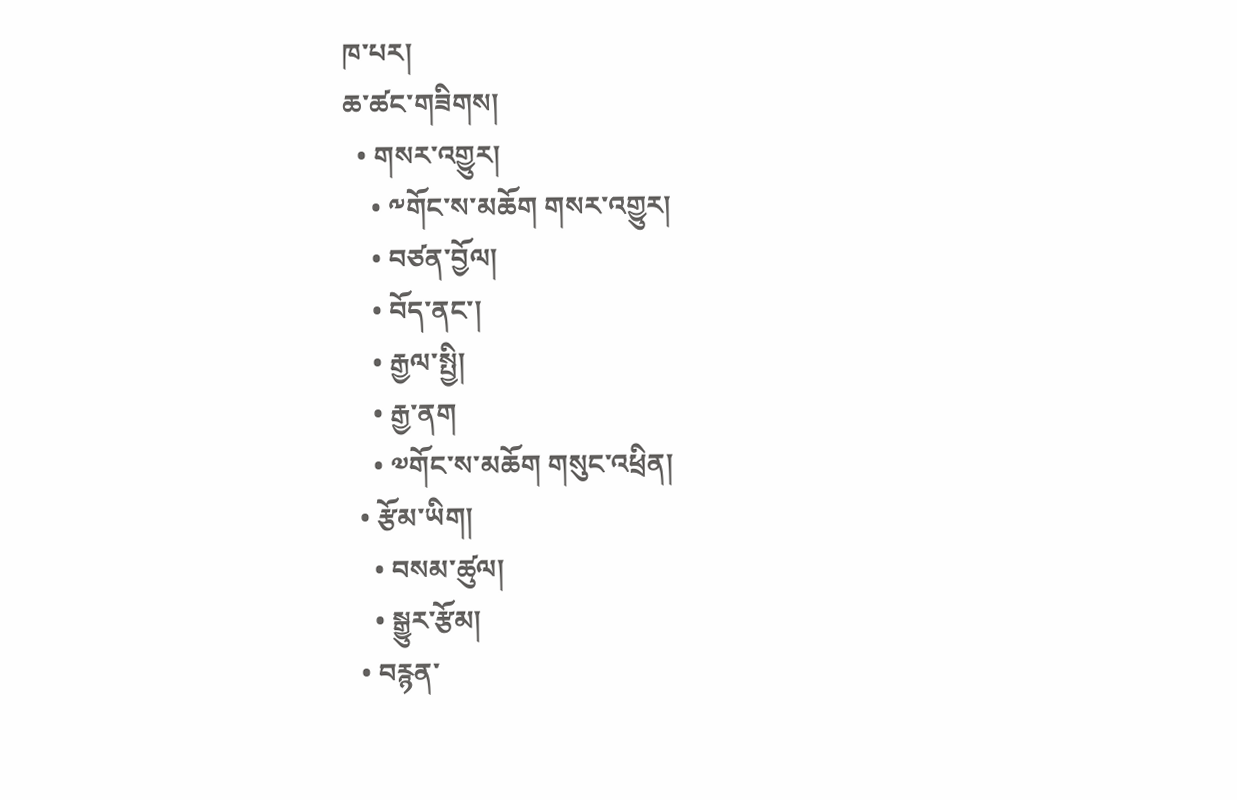ཁ་པར།
ཆ་ཚང་གཟིགས།
  • གསར་འགྱུར།
    • ༸གོང་ས་མཆོག གསར་འགྱུར།
    • བཙན་བྱོལ།
    • བོད་ནང་།
    • རྒྱལ་སྤྱི།
    • རྒྱ་ནག
    • ༧གོང་ས་མཆོག གསུང་འཕྲིན།
  • རྩོམ་ཡིག།
    • བསམ་ཚུལ།
    • སྒྱུར་རྩོམ།
  • བརྙན་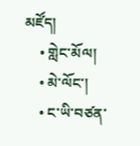མཛོད།
    • གླེང་མོལ།
    • མེ་ལོང་།
    • ང་ཡི་བཙན་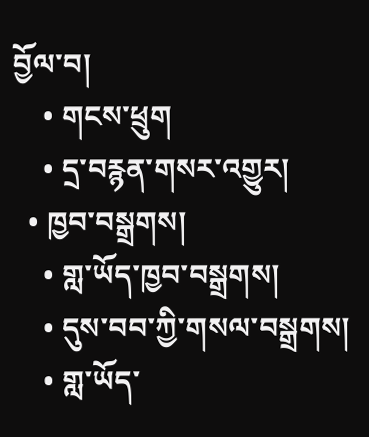བྱོལ་བ།
    • གངས་ཕྲུག
    • དྲ་བརྙན་གསར་འགྱུར།
  • ཁྱབ་བསྒྲགས།
    • གླ་ཡོད་ཁྱབ་བསྒྲགས།
    • དུས་བབ་ཀྱི་གསལ་བསྒྲགས།
    • གླ་ཡོད་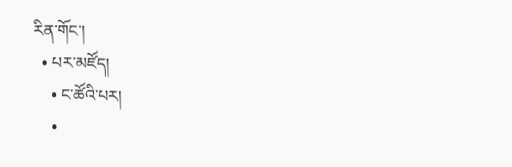རིན་གོང་།
  • པར་མཛོད།
    • ང་ཚོའི་པར།
    •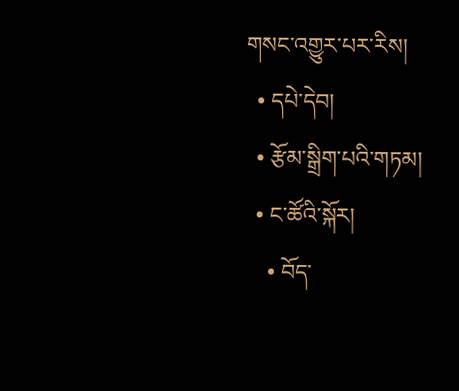གསང་འགྱུར་པར་རིས།
  • དཔེ་དེབ།
  • རྩོམ་སྒྲིག་པའི་གཏམ།
  • ང་ཚོའི་སྐོར།
    • བོད་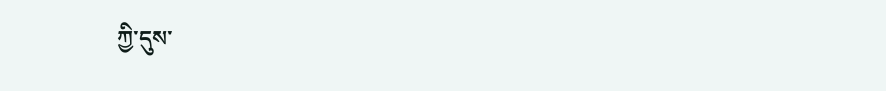ཀྱི་དུས་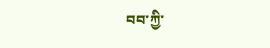བབ་ཀྱི་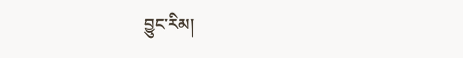བྱུང་རིམ།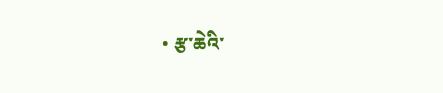• རྩ་ཆེའི་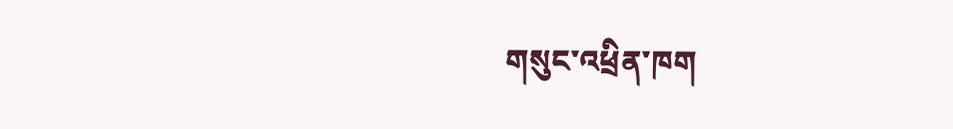གསུང་འཕྲིན་ཁག